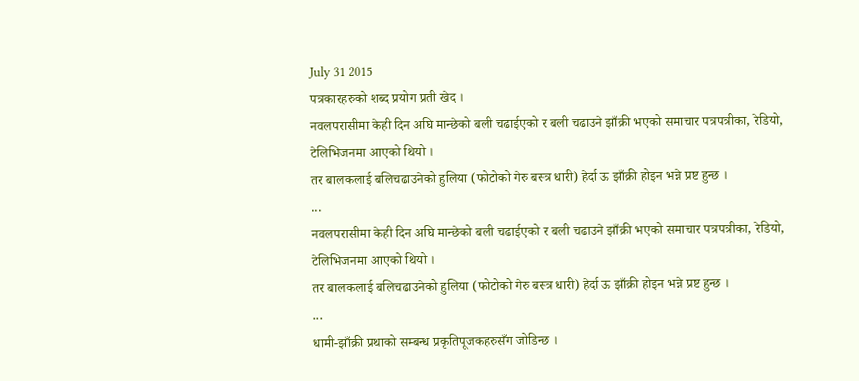July 31 2015
पत्रकारहरुको शब्द प्रयोग प्रती खेद ।
नवलपरासीमा केही दिन अघि मान्छेको बली चढाईएको र बली चढाउने झाँक्री भएको समाचार पत्रपत्रीका, रेडियो, टेलिभिजनमा आएको थियो ।
तर बालकलाई बलिचढाउनेको हुलिया (फोटोको गेरु बस्त्र धारी) हेर्दा ऊ झाँक्री होइन भन्ने प्रष्ट हुन्छ ।
...
नवलपरासीमा केही दिन अघि मान्छेको बली चढाईएको र बली चढाउने झाँक्री भएको समाचार पत्रपत्रीका, रेडियो, टेलिभिजनमा आएको थियो ।
तर बालकलाई बलिचढाउनेको हुलिया (फोटोको गेरु बस्त्र धारी) हेर्दा ऊ झाँक्री होइन भन्ने प्रष्ट हुन्छ ।
...
धामी-झाँक्री प्रथाको सम्बन्ध प्रकृतिपूजकहरुसँग जोडिन्छ ।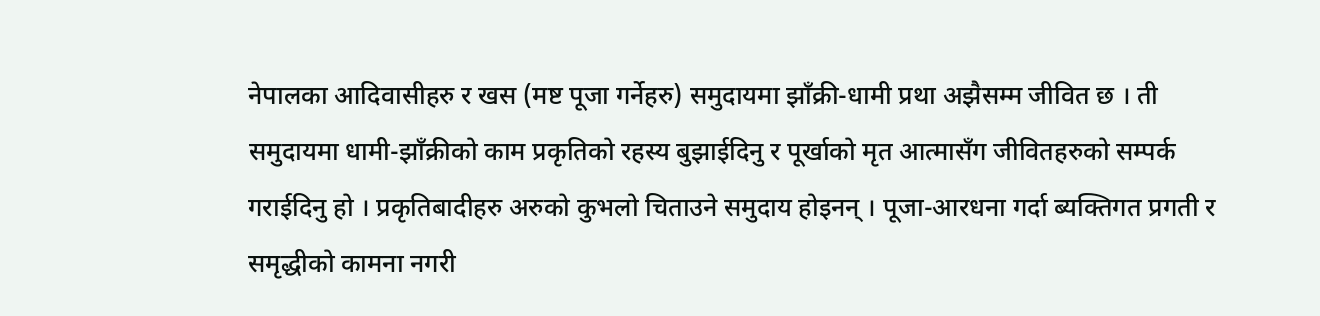नेपालका आदिवासीहरु र खस (मष्ट पूजा गर्नेहरु) समुदायमा झाँक्री-धामी प्रथा अझैसम्म जीवित छ । ती समुदायमा धामी-झाँक्रीको काम प्रकृतिको रहस्य बुझाईदिनु र पूर्खाको मृत आत्मासँग जीवितहरुको सम्पर्क गराईदिनु हो । प्रकृतिबादीहरु अरुको कुभलो चिताउने समुदाय होइनन् । पूजा-आरधना गर्दा ब्यक्तिगत प्रगती र समृद्धीको कामना नगरी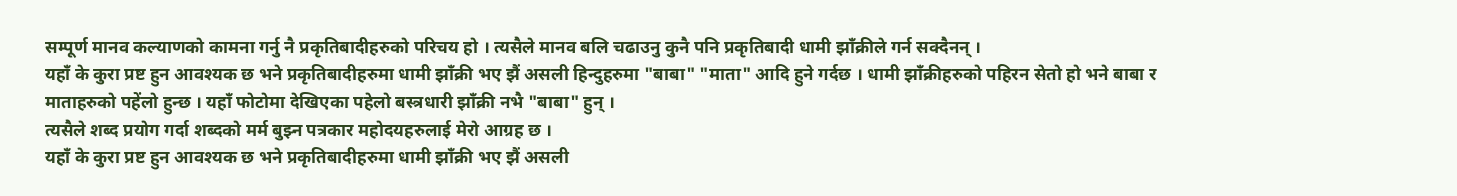सम्पूर्ण मानव कल्याणको कामना गर्नु नै प्रकृतिबादीहरुको परिचय हो । त्यसैले मानव बलि चढाउनु कुनै पनि प्रकृतिबादी धामी झाँक्रीले गर्न सक्दैनन् ।
यहाँ के कुरा प्रष्ट हुन आवश्यक छ भने प्रकृतिबादीहरुमा धामी झाँक्री भए झैं असली हिन्दुहरुमा "बाबा" "माता" आदि हुने गर्दछ । धामी झाँक्रीहरुको पहिरन सेतो हो भने बाबा र माताहरुको पहेंलो हुन्छ । यहाँ फोटोमा देखिएका पहेलो बस्त्रधारी झाँक्री नभै "बाबा" हुन् ।
त्यसैले शब्द प्रयोग गर्दा शब्दको मर्म बुझ्न पत्रकार महोदयहरुलाई मेरो आग्रह छ ।
यहाँ के कुरा प्रष्ट हुन आवश्यक छ भने प्रकृतिबादीहरुमा धामी झाँक्री भए झैं असली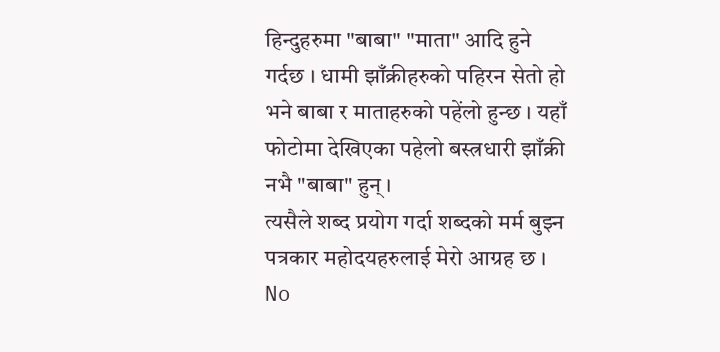हिन्दुहरुमा "बाबा" "माता" आदि हुने गर्दछ । धामी झाँक्रीहरुको पहिरन सेतो हो भने बाबा र माताहरुको पहेंलो हुन्छ । यहाँ फोटोमा देखिएका पहेलो बस्त्रधारी झाँक्री नभै "बाबा" हुन् ।
त्यसैले शब्द प्रयोग गर्दा शब्दको मर्म बुझ्न पत्रकार महोदयहरुलाई मेरो आग्रह छ ।
No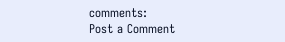comments:
Post a Comment